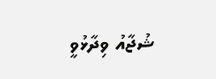ޝުޖާއު ވިދާޅުވީ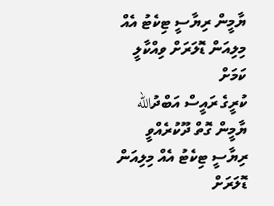ޔާމީން ރިޔާސީ ޓިކެޓު އެއް މިލިއަން ޑޮލަރަށް ވިއްކާލީ ކަމަށް
ކުރީގެ ރައީސް އަބްދުالله ޔާމީން ގޮތް ދޫކުރެއްވީ ރިޔާސީ ޓިކެޓު އެއް މިލިއަން ޑޮލަރަށް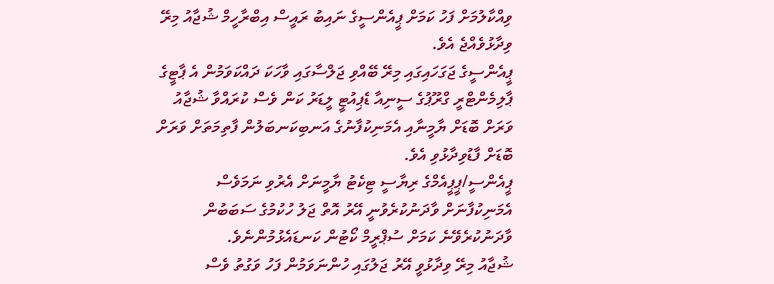ވިއްކާލުމަށް ފަހު ކަމަށް ޕީއެންސީގެ ނައިބު ރައީސް އިބްރާހީމް ޝުޖާއު މިރޭ ވިދާޅުވެއްޖެ އެވެ.
ޕީއެންސީގެ ޖަގަހައިގައި މިރޭ ބޭއްވި ޖަލްސާގައި ވާހަކަ ދައްކަވަމުން އެ ޕާޓީގެ ޕާލިމެންޓްރީ ގްރޫޕުގެ ސީނިއާ ޑެޕިއުޓީ ލީޑަރު ކަން ވެސް ކުރައްވާ ޝުޖާއު ވަރަށް ބޮޑަށް ޔާމީނާއި އެމަނިކުފާނުގެ އަނބިކަނބަލުން ފާތިމަތަށް ވަރަށް ބޮޑަށް ފާޑުވިދާޅުވި އެވެ.
ޕީއެންސީ/ޕީޕީއެމްގެ ރިޔާސީ ޓިކެޓު ޔާމީނަށް އެރުވި ނަމަވެސް އެމަނިކުފާނަށް ވާދަނުކުރެވުނީ އޭރު އޮތް ޖަލު ހުކުމުގެ ސަބަބުން ވާދަނުކުރެވޭނެ ކަމަށް ސުޕްރީމް ކޯޓުން ކަނޑައެޅުމުންނެވެ.
ޝުޖާއު މިރޭ ވިދާޅުވީ އޭރު ޖަލުގައި ހުންނަވަމުން ފަހު ވަގުތު ވެސް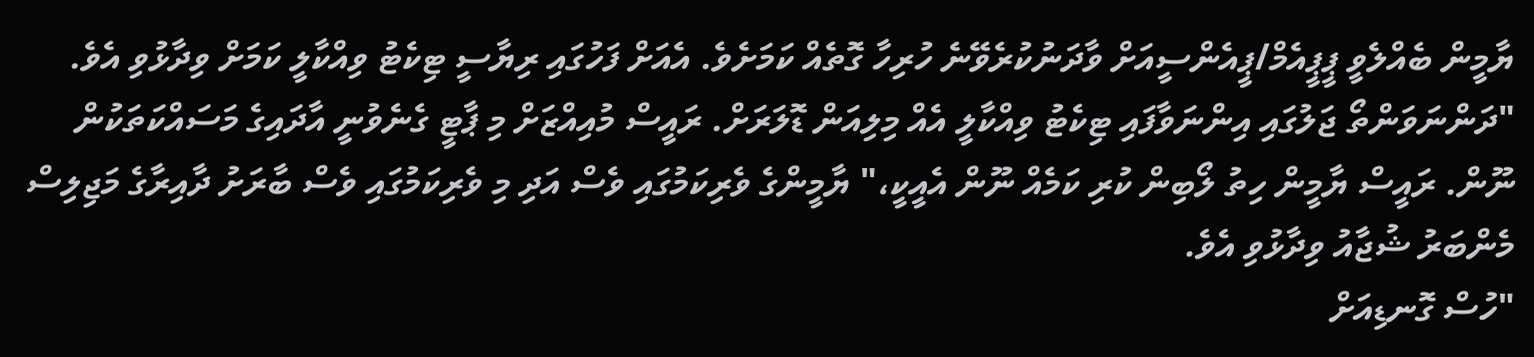ޔާމީން ބެއްލެވީ ޕީޕީއެމް/ޕީއެންސީއަށް ވާދަނުކުރެވޭނެ ހުރިހާ ގޮތެއް ކަމަށެވެ. އެއަށް ފަހުގައި ރިޔާސީ ޓިކެޓު ވިއްކާލީ ކަމަށް ވިދާޅުވި އެވެ.
"ދަންނަވަންތޯ ޖަލުގައި އިންނަވާފައި ޓިކެޓު ވިއްކާލީ އެއް މިލިއަން ޑޮލަރަށް. ރައީސް މުއިއްޒަށް މި ޕާޓީ ގެނެވުނީ އާދައިގެ މަސައްކަތަކުން ނޫން. ރައީސް ޔާމީން ހިތު ލޯބިން ކުރި ކަމެއް ނޫން އެއީކީ،" ޔާމީންގެ ވެރިކަމުގައި ވެސް އަދި މި ވެރިކަމުގައި ވެސް ބާރަށު ދާއިރާގެ މަޖިލިސް މެންބަރު ޝުޖާއު ވިދާޅުވި އެވެ.
"ހުސް ގޮނޑިއަށް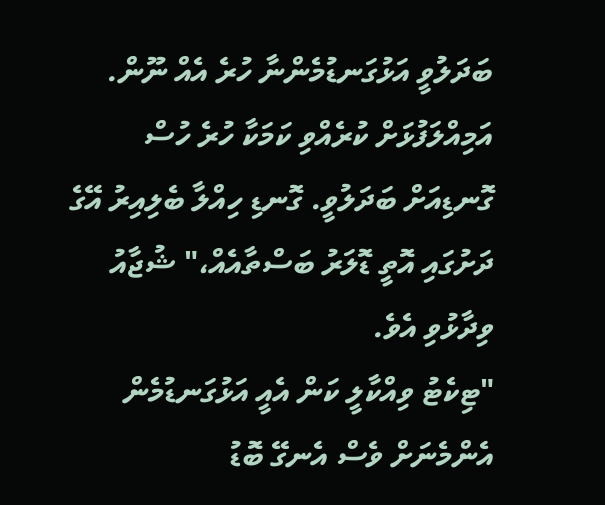ބަދަލުވީ އަޅުގަނޑުމެންނާ ހުރެ އެއް ނޫން. އަމިއްލަފުޅަށް ކުރެއްވި ކަމަކާ ހުރެ ހުސް ގޮނޑިއަށް ބަދަލުވީ. ގޮނޑި ހިއްލާ ބެލިއިރު އޭގެ ދަށުގައި އޮތީ ޑޮލަރު ބަސްތާއެއް،" ޝުޖާއު ވިދާޅުވި އެވެ.
"ޓިކެޓު ވިއްކާލީ ކަން އެއީ އަޅުގަނޑުމެން އެންމެނަށް ވެސް އެނގޭ ބޮޑު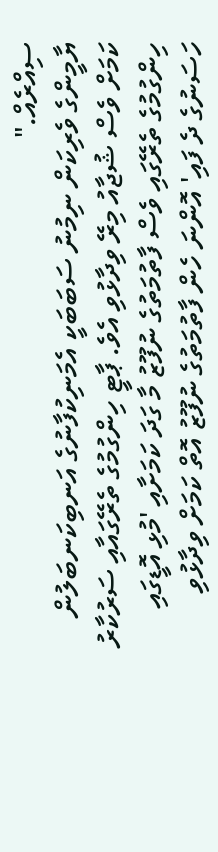ސިއްރެއް."
ޔާމީންގެ ވެރިކަން ނިމުނު ސަބަބަކީ އެމަނިކުފާނުގެ އަނބިކަނބަލުން ކަމަށް ވެސް ޝުޖާއު މިރޭ ވިދާޅުވި އެވެ. ޕާޓީ ހިންގުމުގެ ތެރޭގައާއި ސަރުކާރު ހިންގުމުގެ ތެރޭގައި ވެސް ފާތުމަތުގެ ނުފޫޒު މާ ގަދަ ކަމަށާއި 'މުޅި އޮޑީގައި ހަސަނުގެ ދެ ފައި' އޮންނަ ހެން ފާތުމަތުގެ ނުފޫޒު އޮތް ކަމަށް ވިދާޅުވި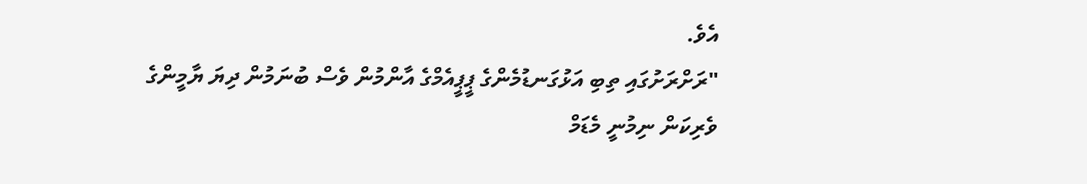އެވެ.
"ރަށްރަށުގައި ތިބި އަޅުގަނޑުމެންގެ ޕީޕީއެމްގެ އާންމުން ވެސް ބުނަމުން ދިޔަ ޔާމީންގެ ވެރިކަން ނިމުނީ މެޑަމް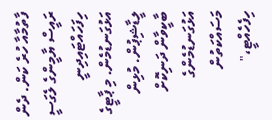ފާތުމާއާ ހުރެ ކަން. ދެން ރައީސް ޔާމީންގެ ލެގަސީ ހިފަހައްޓައިދިނީ އަޅުގަނޑުމެން. މި ޕާޓީގެ ލީޑާޝިޕުން. މުޅިން ބާކީވާން ދަނިކޮށް އަޅުގަނޑުމެންގެ މަސައްކަތުން ހިފެހެއްޓީ،"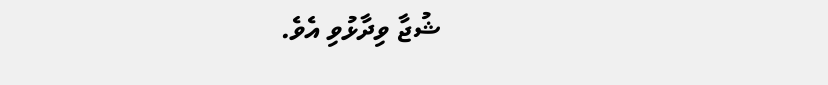ޝުޖާ ވިދާޅުވި އެވެ.